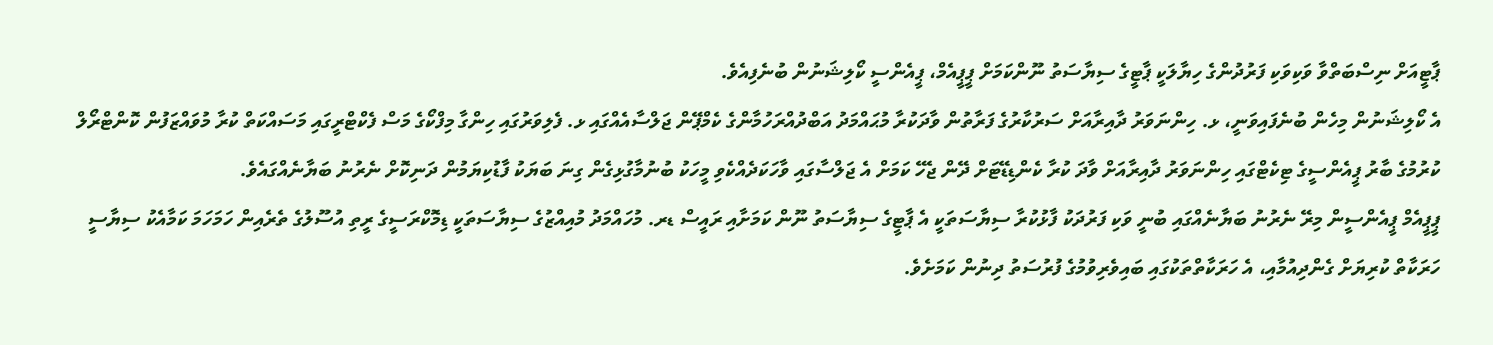ޕާޓީއަށް ނިސްބަތްވާ ވަކިވަކި ފަރުދުންގެ ހިޔާލަކީ ޕާޓީގެ ސިޔާސަތު ނޫންކަމަށް ޕީޕީއެމް، ޕީއެންސީ ކޯލިޝަނުން ބުނެފިއެވެ.
އެ ކޯލިޝަނުން މިހެން ބުނެފައިވަނީ، ޅ. ހިންނަވަރު ދާއިރާއަށް ސަރުކާރުގެ ފަރާތުން ވާދަކުރާ މުޙައްމަދު އަބްދުއްރަހުމާންގެ ކެމްޕޭން ޖަލްސާއެއްގައި ޅ. ފެލިވަރުގައި ހިންގާ މިފްކޯގެ މަސް ފެކްޓްރީގައި މަސައްކަތް ކުރާ މުވައްޒަފުން ކޮންޓްރޯލް ކުރުމުގެ ބާރު ޕީއެންސީގެ ޓިކެޓްގައި ހިންނަވަރު ދާއިރާއަށް ވާދަ ކުރާ ކެންޑިޑޭޓަށް ދޭން ޖެހޭ ކަމަށް އެ ޖަލްސާގައި ވާހަކަދެއްކެވި މީހަކު ބުނުމާގުޅިގެން ގިނަ ބަޔަކު ފާޑުކިޔަމުން ދަނިކޮށް ނެރުނު ބަޔާނެއްގައެވެ.
ޕީޕީއެމް ޕީއެންސީން މިރޭ ނެރުނު ބަޔާނެއްގައި ބުނީ ވަކި ފަރުދަކު ފާޅުކުރާ ސިޔާސަތަކީ އެ ޕާޓީގެ ސިޔާސަތު ނޫން ކަމަށާއި ރައީސް ޑރ. މުހައްމަދު މުއިއްޒުގެ ސިޔާސަތަކީ ޑިމޮކްރަސީގެ ރީތި އުސޫލުގެ ތެރެއިން ހަމަހަމަ ކަމާއެކު ސިޔާސީ ހަރަކާތް ކުރިޔަށް ގެންދިއުމާއި، އެ ހަރަކާތްތަކުގައި ބައިވެރިވުމުގެ ފުރުސަތު ދިނުން ކަމަށެވެ.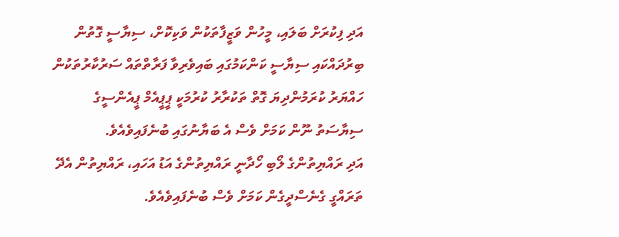އަދި ފިކުރަށް ބަލައި، މީހުން ވަޒީފާތަކުން ވަކިކޮށް، ސިޔާސީ ގޮތުން ބިރުދައްކައި ސިޔާސީ ކަންކަމުގައި ބައިވެރިވާ ފަރާތްތައް ސަރުކާރުތަކުން ހައްޔަރު ކުރަމުންދިޔަ ގޮތް ތަކުރާރު ކުރުމަކީ ޕީޕީއެމް ޕީއެންސީގެ ސިޔާސަތު ނޫން ކަމަށް ވެސް އެ ބަޔާނުގައި ބުނެފައިވެއެވެ.
އަދި ރައްޔިތުންގެ ލޯބި ހޯދާނީ ރައްޔިތުންގެ އަޑު އަހައި، ރައްޔިތުން އެދޭ ތަރައްގީ ގެނެސްދީގެން ކަމަށް ވެސް ބުނެފައިވެއެވެ.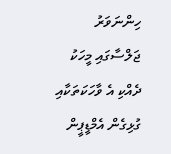ހިންނަވަރު ޖަލްސާގައި މީހަކު ދެއްކި އެ ވާހަކަތަކާއި ގުޅިގެން އެމްޑީޕީން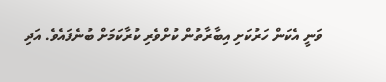ވަނީ އެކަން ހަރުކަށި އިބާރާތުން ކުށްވެރި ކުރާކަމަށް ބުނެފައެވެ. އަދި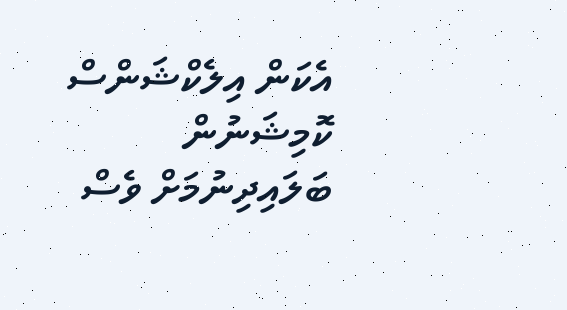އެކަން އިލެކްޝަންސް ކޮމިޝަނުން ބަލައިދިނުމަށް ވެސް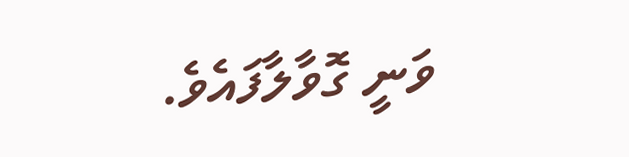ވަނީ ގޮވާލާފައެވެ.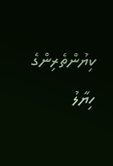ކިޔުންތެރިންގެ ހިޔާލު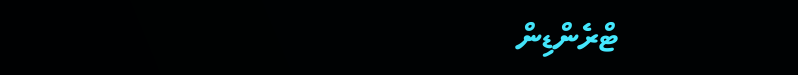ޓްރެންޑިން